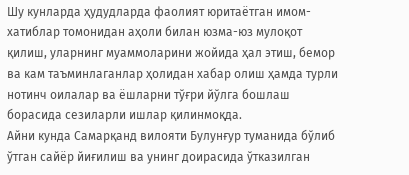Шу кунларда ҳудудларда фаолият юритаётган имом-хатиблар томонидан аҳоли билан юзма-юз мулоқот қилиш, уларнинг муаммоларини жойида ҳал этиш, бемор ва кам таъминлаганлар ҳолидан хабар олиш ҳамда турли нотинч оилалар ва ёшларни тўғри йўлга бошлаш борасида сезиларли ишлар қилинмоқда.
Айни кунда Самарқанд вилояти Булунғур туманида бўлиб ўтган сайёр йиғилиш ва унинг доирасида ўтказилган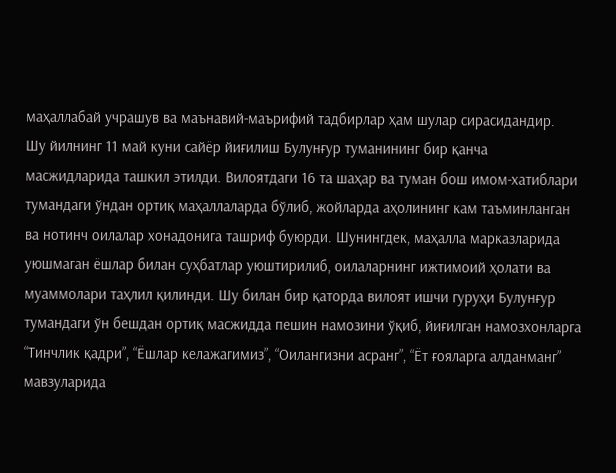маҳаллабай учрашув ва маънавий-маърифий тадбирлар ҳам шулар сирасидандир.
Шу йилнинг 11 май куни сайёр йиғилиш Булунғур туманининг бир қанча масжидларида ташкил этилди. Вилоятдаги 16 та шаҳар ва туман бош имом-хатиблари тумандаги ўндан ортиқ маҳаллаларда бўлиб, жойларда аҳолининг кам таъминланган ва нотинч оилалар хонадонига ташриф буюрди. Шунингдек, маҳалла марказларида уюшмаган ёшлар билан суҳбатлар уюштирилиб, оилаларнинг ижтимоий ҳолати ва муаммолари таҳлил қилинди. Шу билан бир қаторда вилоят ишчи гуруҳи Булунғур тумандаги ўн бешдан ортиқ масжидда пешин намозини ўқиб, йиғилган намозхонларга “Тинчлик қадри”, “Ёшлар келажагимиз”, “Оилангизни асранг”, “Ёт ғояларга алданманг” мавзуларида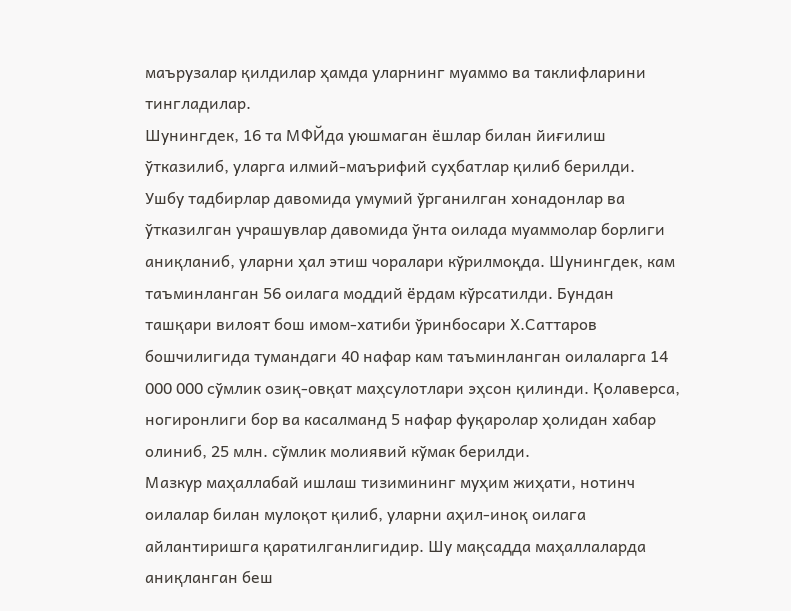маърузалар қилдилар ҳамда уларнинг муаммо ва таклифларини тингладилар.
Шунингдек, 16 та МФЙда уюшмаган ёшлар билан йиғилиш ўтказилиб, уларга илмий-маърифий суҳбатлар қилиб берилди.
Ушбу тадбирлар давомида умумий ўрганилган хонадонлар ва ўтказилган учрашувлар давомида ўнта оилада муаммолар борлиги аниқланиб, уларни ҳал этиш чоралари кўрилмоқда. Шунингдек, кам таъминланган 56 оилага моддий ёрдам кўрсатилди. Бундан ташқари вилоят бош имом-хатиби ўринбосари Х.Саттаров бошчилигида тумандаги 40 нафар кам таъминланган оилаларга 14 000 000 сўмлик озиқ-овқат маҳсулотлари эҳсон қилинди. Қолаверса, ногиронлиги бор ва касалманд 5 нафар фуқаролар ҳолидан хабар олиниб, 25 млн. сўмлик молиявий кўмак берилди.
Мазкур маҳаллабай ишлаш тизимининг муҳим жиҳати, нотинч оилалар билан мулоқот қилиб, уларни аҳил-иноқ оилага айлантиришга қаратилганлигидир. Шу мақсадда маҳаллаларда аниқланган беш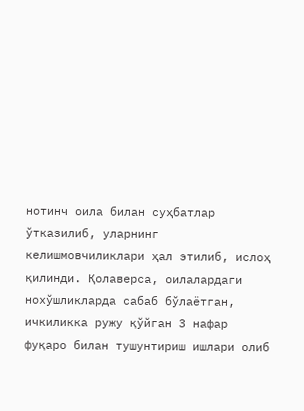нотинч оила билан суҳбатлар ўтказилиб, уларнинг келишмовчиликлари ҳал этилиб, ислоҳ қилинди. Қолаверса, оилалардаги нохўшликларда сабаб бўлаётган, ичкиликка ружу қўйган 3 нафар фуқаро билан тушунтириш ишлари олиб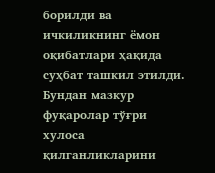борилди ва ичкиликнинг ёмон оқибатлари ҳақида суҳбат ташкил этилди. Бундан мазкур фуқаролар тўғри хулоса қилганликларини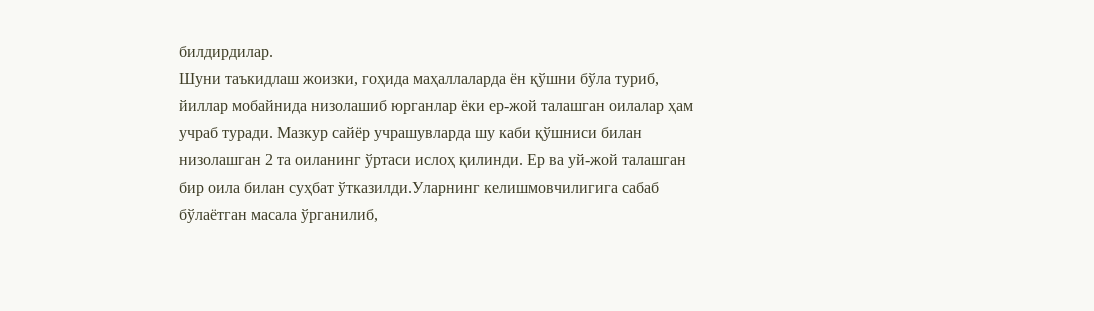билдирдилар.
Шуни таъкидлаш жоизки, гоҳида маҳаллаларда ён қўшни бўла туриб, йиллар мобайнида низолашиб юрганлар ёки ер-жой талашган оилалар ҳам учраб туради. Мазкур сайёр учрашувларда шу каби қўшниси билан низолашган 2 та оиланинг ўртаси ислоҳ қилинди. Ер ва уй-жой талашган бир оила билан суҳбат ўтказилди.Уларнинг келишмовчилигига сабаб бўлаётган масала ўрганилиб,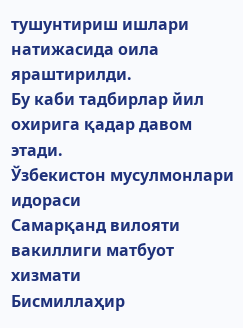тушунтириш ишлари натижасида оила яраштирилди.
Бу каби тадбирлар йил охирига қадар давом этади.
Ўзбекистон мусулмонлари идораси
Самарқанд вилояти вакиллиги матбуот хизмати
Бисмиллаҳир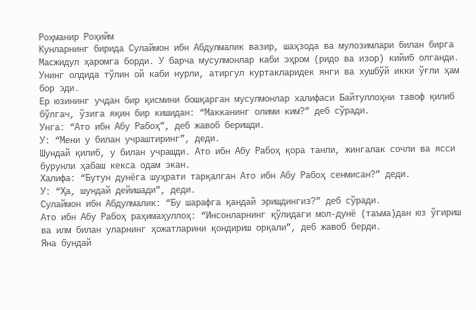Роҳманир Роҳийм
Кунларнинг бирида Сулаймон ибн Абдулмалик вазир, шаҳзода ва мулозимлари билан бирга Масжидул ҳаромга борди. У барча мусулмонлар каби эҳром (ридо ва изор) кийиб олганди.
Унинг олдида тўлин ой каби нурли, атиргул куртакларидек янги ва хушбўй икки ўғли ҳам бор эди.
Ер юзининг учдан бир қисмини бошқарган мусулмонлар халифаси Байтуллоҳни тавоф қилиб бўлгач, ўзига яқин бир кишидан: “Макканинг олими ким?” деб сўради.
Унга: “Ато ибн Абу Рабоҳ”, деб жавоб беришди.
У: “Мени у билан учраштиринг”, деди.
Шундай қилиб, у билан учрашди. Ато ибн Абу Рабоҳ қора танли, жингалак сочли ва ясси бурунли ҳабаш кекса одам экан.
Халифа: “Бутун дунёга шуҳрати тарқалган Ато ибн Абу Рабоҳ сенмисан?” деди.
У: “Ҳа, шундай дейишади”, деди.
Сулаймон ибн Абдулмалик: “Бу шарафга қандай эришдингиз?” деб сўради.
Ато ибн Абу Рабоҳ раҳимаҳуллоҳ: “Инсонларнинг қўлидаги мол-дунё (таъма)дан юз ўгириш ва илм билан уларнинг ҳожатларини қондириш орқали”, деб жавоб берди.
Яна бундай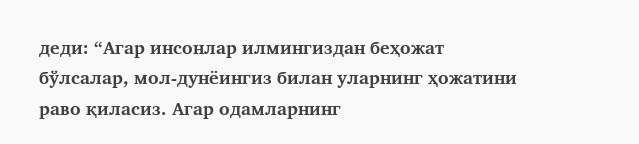деди: “Агар инсонлар илмингиздан беҳожат бўлсалар, мол-дунёингиз билан уларнинг ҳожатини раво қиласиз. Агар одамларнинг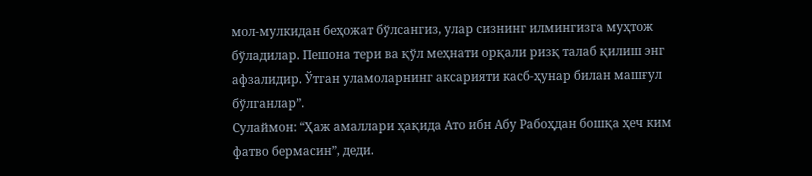мол-мулкидан беҳожат бўлсангиз, улар сизнинг илмингизга муҳтож бўладилар. Пешона тери ва қўл меҳнати орқали ризқ талаб қилиш энг афзалидир. Ўтган уламоларнинг аксарияти касб-ҳунар билан машғул бўлганлар”.
Сулаймон: “Ҳаж амаллари ҳақида Ато ибн Абу Рабоҳдан бошқа ҳеч ким фатво бермасин”, деди.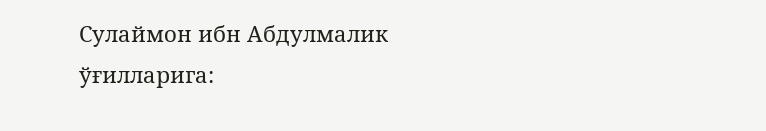Сулаймон ибн Абдулмалик ўғилларига: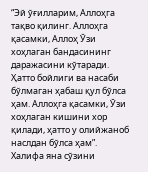“Эй ўғилларим, Аллоҳга тақво қилинг. Аллоҳга қасамки, Аллоҳ Ўзи хоҳлаган бандасининг даражасини кўтаради. Ҳатто бойлиги ва насаби бўлмаган ҳабаш қул бўлса ҳам. Аллоҳга қасамки, Ўзи хоҳлаган кишини хор қилади, ҳатто у олийжаноб наслдан бўлса ҳам”.
Халифа яна сўзини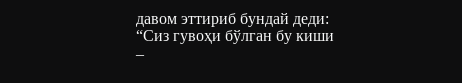давом эттириб бундай деди: “Сиз гувоҳи бўлган бу киши –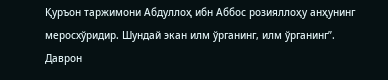Қуръон таржимони Абдуллоҳ ибн Аббос розияллоҳу анҳунинг меросхўридир. Шундай экан илм ўрганинг, илм ўрганинг”.
Даврон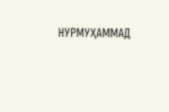НУРМУҲАММАД